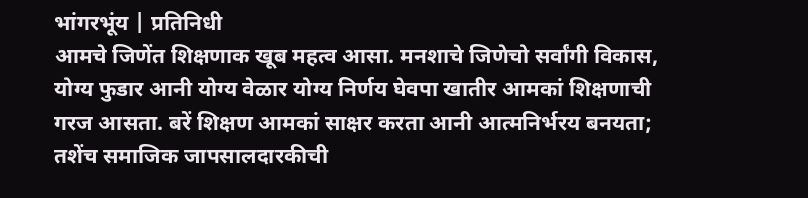भांगरभूंय | प्रतिनिधी
आमचे जिणेंत शिक्षणाक खूब महत्व आसा. मनशाचे जिणेचो सर्वांगी विकास, योग्य फुडार आनी योग्य वेळार योग्य निर्णय घेवपा खातीर आमकां शिक्षणाची गरज आसता. बरें शिक्षण आमकां साक्षर करता आनी आत्मनिर्भरय बनयता; तशेंच समाजिक जापसालदारकीची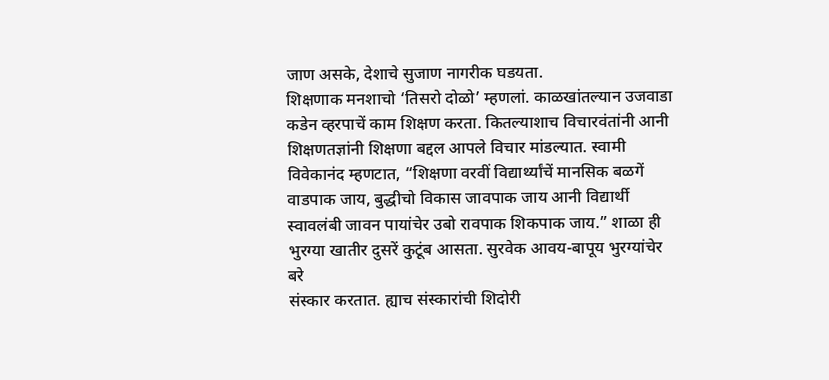जाण असके, देशाचे सुजाण नागरीक घडयता.
शिक्षणाक मनशाचो ‘तिसरो दोळो’ म्हणलां. काळखांतल्यान उजवाडा कडेन व्हरपाचें काम शिक्षण करता. कितल्याशाच विचारवंतांनी आनी शिक्षणतज्ञांनी शिक्षणा बद्दल आपले विचार मांडल्यात. स्वामी विवेकानंद म्हणटात, “शिक्षणा वरवीं विद्यार्थ्यांचें मानसिक बळगें वाडपाक जाय, बुद्धीचो विकास जावपाक जाय आनी विद्यार्थी स्वावलंबी जावन पायांचेर उबो रावपाक शिकपाक जाय.” शाळा ही भुरग्या खातीर दुसरें कुटूंब आसता. सुरवेक आवय-बापूय भुरग्यांचेर बरे
संस्कार करतात. ह्याच संस्कारांची शिदोरी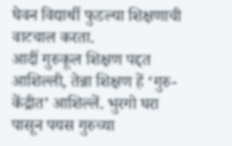घेवन विद्यार्थी फुडल्या शिक्षणाची वाटचाल करता.
आदीं गुरुकूल शिक्षण पद्दत आशिल्ली, तेन्ना शिक्षण हें ‘गुरु-केंद्रीत’ आशिल्लें. भुरगो घरा पासून पयस गुरुच्या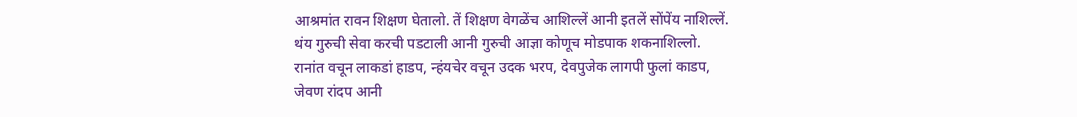आश्रमांत रावन शिक्षण घेतालो. तें शिक्षण वेगळेंच आशिल्लें आनी इतलें सोंपेंय नाशिल्लें. थंय गुरुची सेवा करची पडटाली आनी गुरुची आज्ञा कोणूच मोडपाक शकनाशिल्लो. रानांत वचून लाकडां हाडप, न्हंयचेर वचून उदक भरप, देवपुजेक लागपी फुलां काडप, जेवण रांदप आनी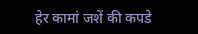हेर कामां जशें की कपडे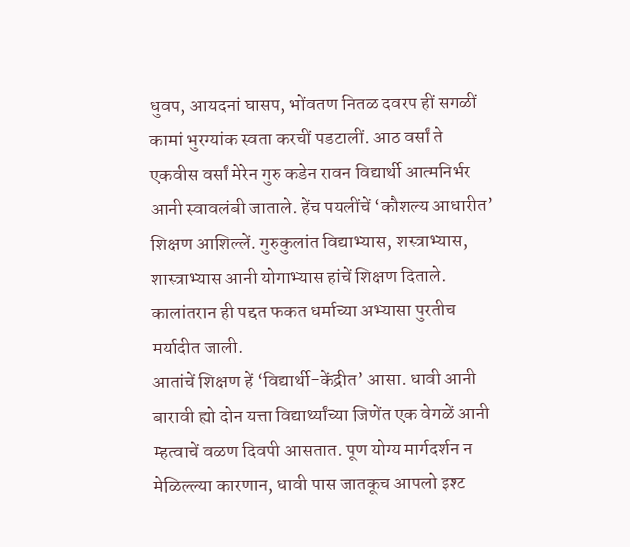धुवप, आयदनां घासप, भोंवतण नितळ दवरप हीं सगळीं कामां भुरग्यांक स्वता करचीं पडटालीं. आठ वर्सां ते एकवीस वर्सां मेरेन गुरु कडेन रावन विद्यार्थी आत्मनिर्भर आनी स्वावलंबी जाताले. हेंच पयलींचें ‘कौशल्य आधारीत’ शिक्षण आशिल्लें. गुरुकुलांत विद्याभ्यास, शस्त्राभ्यास, शास्त्राभ्यास आनी योगाभ्यास हांचें शिक्षण दिताले. कालांतरान ही पद्दत फकत धर्माच्या अभ्यासा पुरतीच मर्यादीत जाली.
आतांचें शिक्षण हें ‘विद्यार्थी-केंद्रीत’ आसा. धावी आनी बारावी ह्यो दोन यत्ता विद्यार्थ्यांच्या जिणेंत एक वेगळें आनी म्हत्वाचें वळण दिवपी आसतात. पूण योग्य मार्गदर्शन न मेळिल्ल्या कारणान, धावी पास जातकूच आपलो इश्ट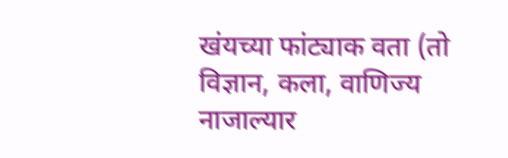खंयच्या फांट्याक वता (तो विज्ञान, कला, वाणिज्य नाजाल्यार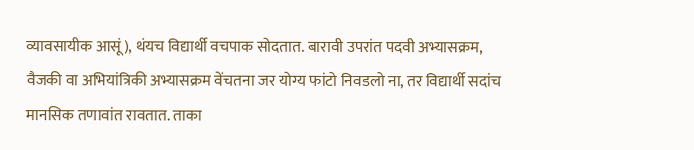व्यावसायीक आसूं), थंयच विद्यार्थी वचपाक सोदतात. बारावी उपरांत पदवी अभ्यासक्रम, वैजकी वा अभियांत्रिकी अभ्यासक्रम वेंचतना जर योग्य फांटो निवडलो ना, तर विद्यार्थी सदांच मानसिक तणावांत रावतात. ताका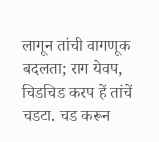लागून तांची वागणूक बदलता; राग येवप, चिडचिड करप हें तांचें चडटा. चड करून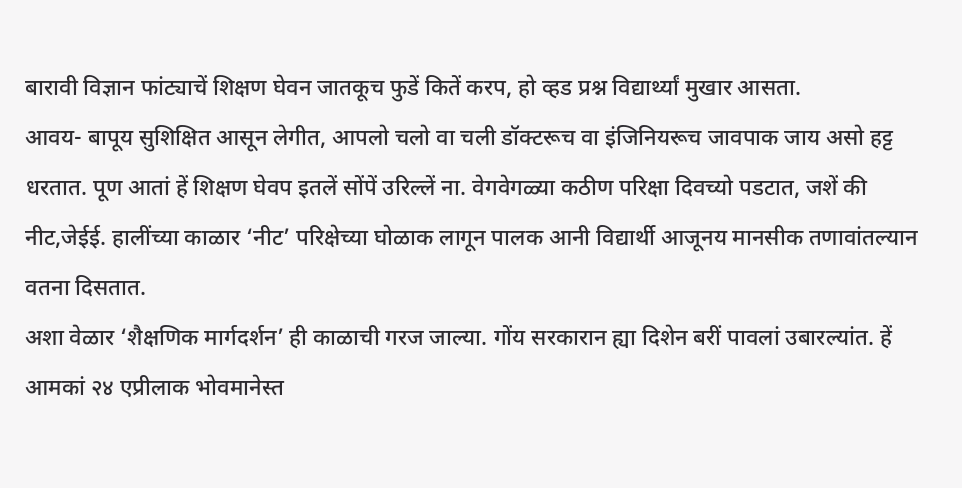बारावी विज्ञान फांट्याचें शिक्षण घेवन जातकूच फुडें कितें करप, हो व्हड प्रश्न विद्यार्थ्यां मुखार आसता.
आवय- बापूय सुशिक्षित आसून लेगीत, आपलो चलो वा चली डॉक्टरूच वा इंजिनियरूच जावपाक जाय असो हट्ट धरतात. पूण आतां हें शिक्षण घेवप इतलें सोंपें उरिल्लें ना. वेगवेगळ्या कठीण परिक्षा दिवच्यो पडटात, जशें की नीट,जेईई. हालींच्या काळार ‘नीट’ परिक्षेच्या घोळाक लागून पालक आनी विद्यार्थी आजूनय मानसीक तणावांतल्यान वतना दिसतात.
अशा वेळार ‘शैक्षणिक मार्गदर्शन’ ही काळाची गरज जाल्या. गोंय सरकारान ह्या दिशेन बरीं पावलां उबारल्यांत. हें आमकां २४ एप्रीलाक भोवमानेस्त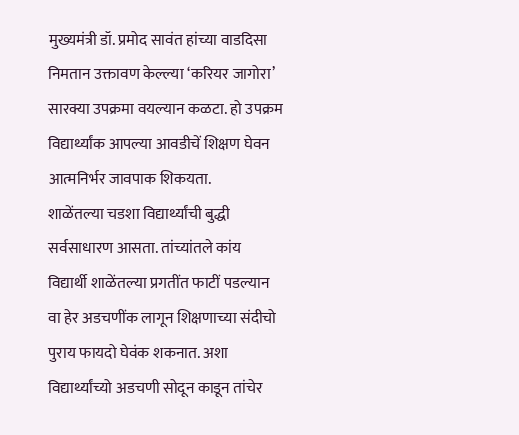मुख्यमंत्री डॉ. प्रमोद सावंत हांच्या वाडदिसा निमतान उक्तावण केल्ल्या ‘करियर जागोरा’ सारक्या उपक्रमा वयल्यान कळटा. हो उपक्रम विद्यार्थ्यांक आपल्या आवडीचें शिक्षण घेवन आत्मनिर्भर जावपाक शिकयता.
शाळेंतल्या चडशा विद्यार्थ्यांची बुद्धी सर्वसाधारण आसता. तांच्यांतले कांय विद्यार्थी शाळेंतल्या प्रगतींत फाटीं पडल्यान वा हेर अडचणींक लागून शिक्षणाच्या संदीचो पुराय फायदो घेवंक शकनात. अशा विद्यार्थ्यांच्यो अडचणी सोदून काडून तांचेर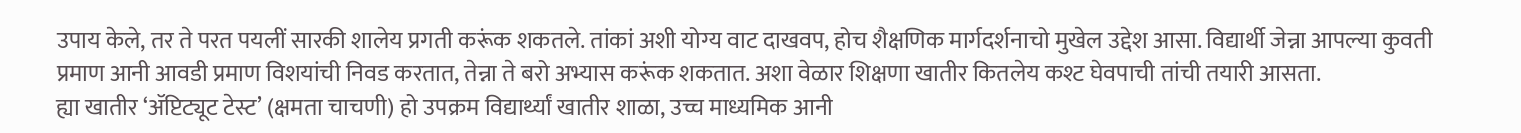उपाय केले, तर ते परत पयलीं सारकी शालेय प्रगती करूंक शकतले. तांकां अशी योग्य वाट दाखवप, होच शैक्षणिक मार्गदर्शनाचो मुखेल उद्देश आसा. विद्यार्थी जेन्ना आपल्या कुवती प्रमाण आनी आवडी प्रमाण विशयांची निवड करतात, तेन्ना ते बरो अभ्यास करूंक शकतात. अशा वेळार शिक्षणा खातीर कितलेय कश्ट घेवपाची तांची तयारी आसता.
ह्या खातीर ‘ॲप्टिट्यूट टेस्ट’ (क्षमता चाचणी) हो उपक्रम विद्यार्थ्यां खातीर शाळा, उच्च माध्यमिक आनी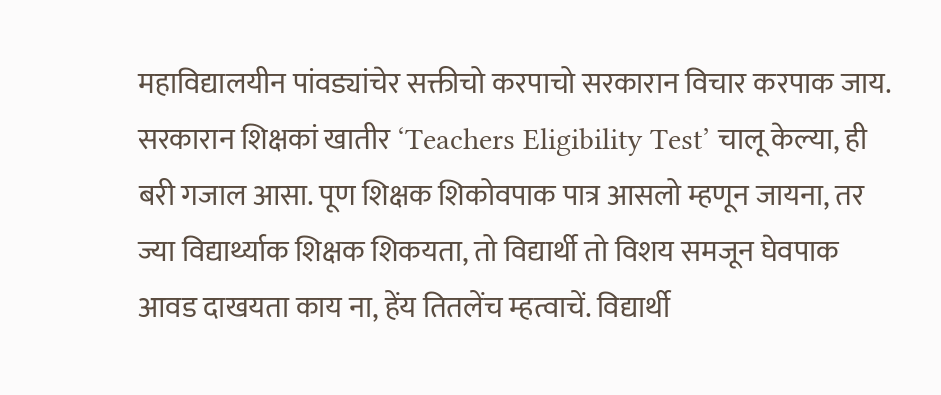महाविद्यालयीन पांवड्यांचेर सक्तीचो करपाचो सरकारान विचार करपाक जाय. सरकारान शिक्षकां खातीर ‘Teachers Eligibility Test’ चालू केल्या, ही बरी गजाल आसा. पूण शिक्षक शिकोवपाक पात्र आसलो म्हणून जायना, तर ज्या विद्यार्थ्याक शिक्षक शिकयता, तो विद्यार्थी तो विशय समजून घेवपाक आवड दाखयता काय ना, हेंय तितलेंच म्हत्वाचें. विद्यार्थी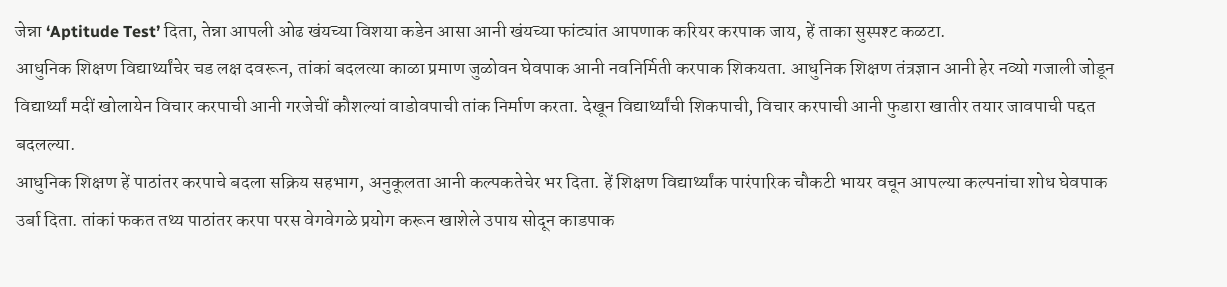जेन्ना ‘Aptitude Test’ दिता, तेन्ना आपली ओढ खंयच्या विशया कडेन आसा आनी खंयच्या फांट्यांत आपणाक करियर करपाक जाय, हें ताका सुस्पश्ट कळटा.
आधुनिक शिक्षण विद्यार्थ्यांचेर चड लक्ष दवरून, तांकां बदलत्या काळा प्रमाण जुळोवन घेवपाक आनी नवनिर्मिती करपाक शिकयता. आधुनिक शिक्षण तंत्रज्ञान आनी हेर नव्यो गजाली जोडून विद्यार्थ्यां मदीं खोलायेन विचार करपाची आनी गरजेचीं कौशल्यां वाडोवपाची तांक निर्माण करता. देखून विद्यार्थ्यांची शिकपाची, विचार करपाची आनी फुडारा खातीर तयार जावपाची पद्दत बदलल्या.
आधुनिक शिक्षण हें पाठांतर करपाचे बदला सक्रिय सहभाग, अनुकूलता आनी कल्पकतेचेर भर दिता. हें शिक्षण विद्यार्थ्यांक पारंपारिक चौकटी भायर वचून आपल्या कल्पनांचा शोध घेवपाक उर्बा दिता. तांकां फकत तथ्य पाठांतर करपा परस वेगवेगळे प्रयोग करून खाशेले उपाय सोदून काडपाक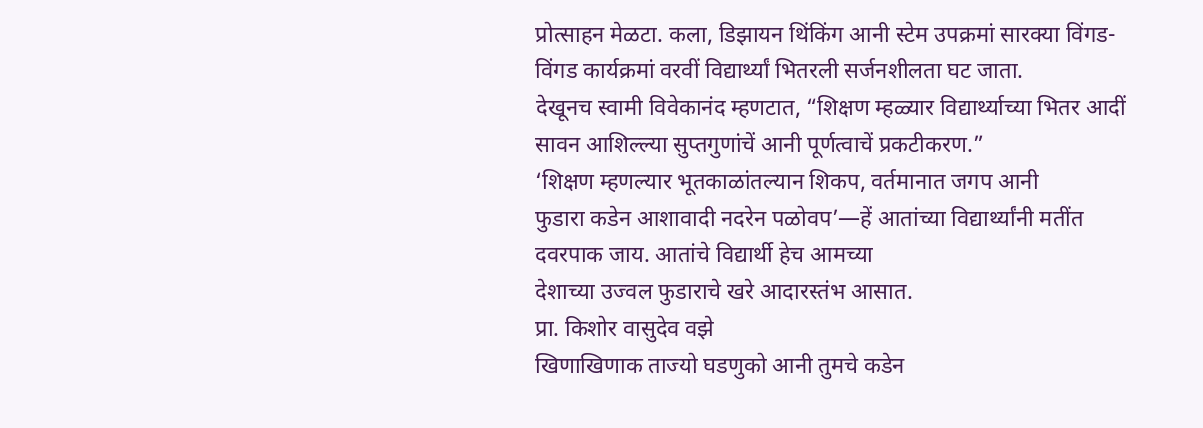प्रोत्साहन मेळटा. कला, डिझायन थिंकिंग आनी स्टेम उपक्रमां सारक्या विंगड-विंगड कार्यक्रमां वरवीं विद्यार्थ्यां भितरली सर्जनशीलता घट जाता.
देखूनच स्वामी विवेकानंद म्हणटात, “शिक्षण म्हळ्यार विद्यार्थ्याच्या भितर आदीं सावन आशिल्ल्या सुप्तगुणांचें आनी पूर्णत्वाचें प्रकटीकरण.”
‘शिक्षण म्हणल्यार भूतकाळांतल्यान शिकप, वर्तमानात जगप आनी
फुडारा कडेन आशावादी नदरेन पळोवप’—हें आतांच्या विद्यार्थ्यांनी मतींत दवरपाक जाय. आतांचे विद्यार्थी हेच आमच्या
देशाच्या उज्वल फुडाराचे खरे आदारस्तंभ आसात.
प्रा. किशोर वासुदेव वझे
खिणाखिणाक ताज्यो घडणुको आनी तुमचे कडेन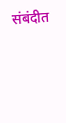संबंदीत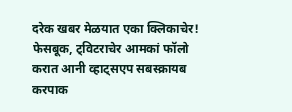दरेक खबर मेळयात एका क्लिकाचेर! फेसबूक, ट्विटराचेर आमकां फॉलो करात आनी व्हाट्सएप सबस्क्रायब करपाक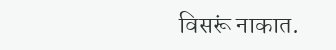विसरूं नाकात.